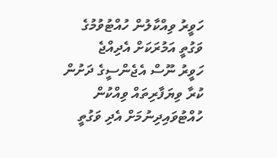ހަވީރު ވިއްކާލުން ހުއްޓުވުމުގެ ވަގުތީ އަމުރަކަށް އެދިއްޖެ
ހަވީރު ނޫސް އެޖެންސީގެ ދަށުން ކުރާ ވިޔަފާރިތައް ވިއްކުން ހުއްޓުވައިދިނުމަށް އެދި ވަގުތީ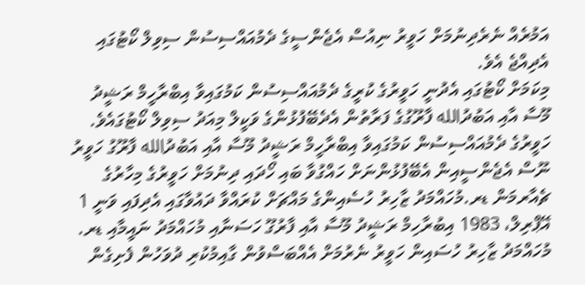އަމުރެއް ނެރެދިނުމަށް ހަވީރު ނިއުސް އެޖެންސީގެ ދެމުއައްސިސުން ސިވިލް ކޯޓުގައި އެދިއްޖެ އެވެ.
މިކަމަށް ކޯޓުގައި އެދުނީ ހަވީރުގެ ކުރީގެ ދެމުއައްސިސުން ކަމުގައިވާ އިބްރާހީމް ރަޝީދު މޫސާ އާއި އަބުދުالله ފާރޫގުގެ ފަރާތުން އެދެބޭފުޅުންގެ ވަކީލް މިއަދު ސިވިލް ކޯޓުގައެވެ.
ހަވީރުގެ ދެމުއައްސިސުން ކަމުގައިވާ އިބްރާހީމް ރަޝީދު މޫސާ އާއި އަބުދުالله ފާރޫގު ހަވީރު ނޫސް އެޖެންސީއިން އެބޭފުޅުންނަށް ހައްގުވާ ބައި ހޯދައި ދިނުމަށް ހަވީރުގެ މިހާރުގެ ޗެއާރމަން ޑރ.މުހައްމަދު ޒާހިރު ހުސެއިންގެ މައްޗަށް ކުރައްވާ ދައުވާގައި އެދިފައި ވަނީ 1 އޭޕްރިލް، 1983 އިބުރާހިމް ރަޝީދު މޫސާ އާއި ފާރުގޫ ހަސަނާއި މުހައްމަދު ނައީމާއި ޑރ. މުހައްމަދު ޒާހިރު ހުސައިން ހަވީރު ނެރުމަށް އެއްބަސްވުން ގާއިމުކުރި ދުވަހުން ފެށިގެން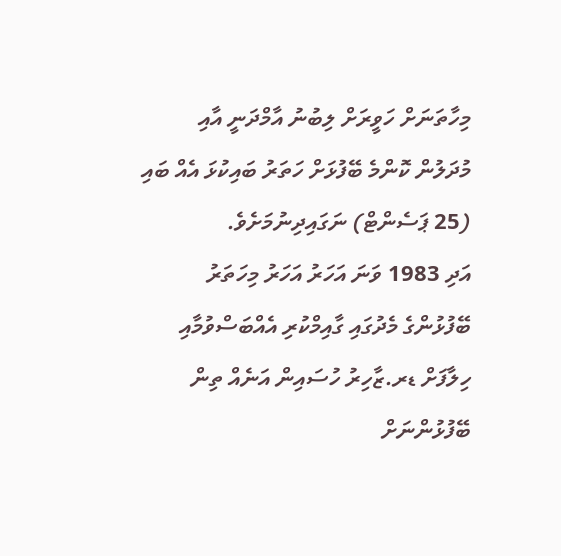މިހާތަނަށް ހަވީރަށް ލިބުނު އާމްދަނީ އާއި މުދަލުން ކޮންމެ ބޭފުޅަށް ހަތަރު ބައިކުޅަ އެއް ބައި (25 ޕަސެންޓް) ނަގައިދިނުމަށެވެ.
އަދި 1983 ވަނަ އަހަރު އަހަރު މިހަތަރު ބޭފުޅުންގެ މެދުގައި ގާއިމްކުރި އެއްބަސްވުމާއި ހިލާފަށް ޑރ.ޒާހިރު ހުސައިން އަނެއް ތިން ބޭފުޅުންނަށް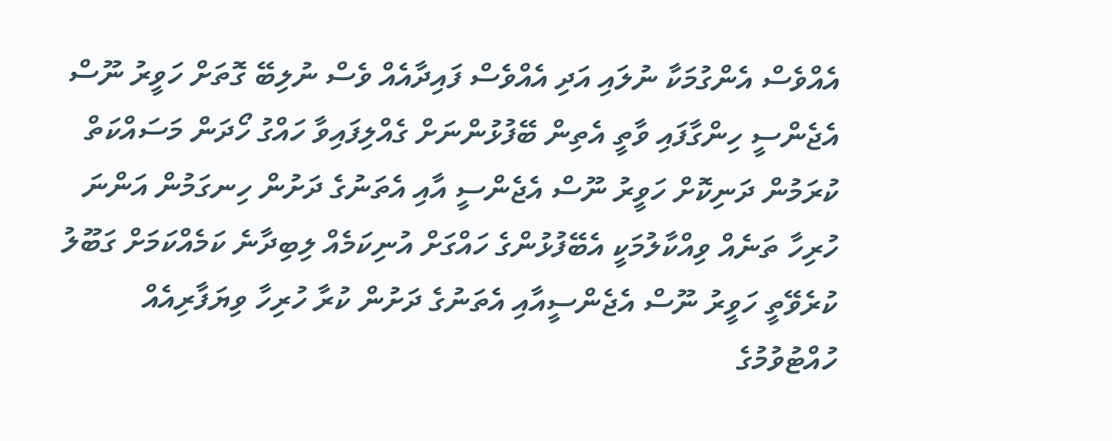އެއްވެސް އެންގުމަކާ ނުލައި އަދި އެއްވެސް ފައިދާއެއް ވެސް ނުލިބޭ ގޮތަށް ހަވީރު ނޫސް އެޖެންސީ ހިންގާފައި ވާތީ އެތިން ބޭފުޅުންނަށް ގެއްލިފައިވާ ހައްގު ހޯދަން މަސައްކަތް ކުރަމުން ދަނިކޮށް ހަވީރު ނޫސް އެޖެންސީ އާއި އެތަނުގެ ދަށުން ހިނގަމުން އަންނަ ހުރިހާ ތަނެއް ވިއްކާލުމަކީ އެބޭފުޅުންގެ ހައްގަށް އުނިކަމެއް ލިބިދާނެ ކަމެއްކަމަށް ގަބޫލު ކުރެވޭތީ ހަވީރު ނޫސް އެޖެންސީއާއި އެތަނުގެ ދަށުން ކުރާ ހުރިހާ ވިޔަފާރިއެއް ހުއްޓުވުމުގެ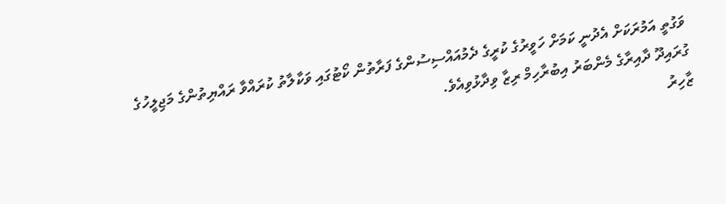ވަގުތީ އަމުރަކަށް އެދުނީ ކަމަށް ހަވީރުގެ ކުރީގެ ދެމުއައްސިސުންގެ ފަރާތުން ކޯޓުގައި ވަކާލާތު ކުރައްވާ ރައްޔިތުންގެ މަޖިލީހުގެ ގުރައިދޫ ދާއިރާގެ މެންބަރު އިބުރާހިމް ރިޒާ ވިދާޅުވިއެވެ.
ޒާހިރު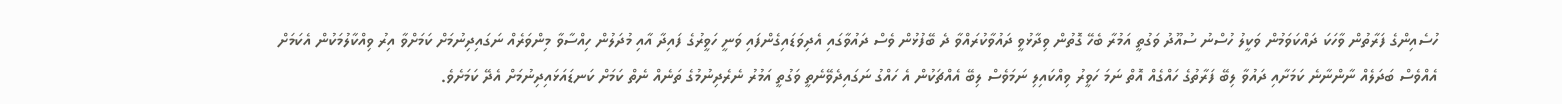ހުސެއިންގެ ފަރާތުން ވާހަކަ ދައްކަވަމުން ވަކީލު ހުސްނު ސުއޫދު ވަގުތީ އަމުރާ ބެހޭ ގޮތުން ވިދާޅުވީ ދައުވާކުރައްވާ ދެ ބޭފުޅުން ވެސް ދައުވާގައި އެދިވަޑައިގެންފައި ވަނީ ހަވީރުގެ ފައިދާ އާއި މުދަލުން ހިއްސާވާ މިންވަރެއް ނަގައިދިނުމަށް ކަމަށްވާ އިރު ވިއްކާލުމަކުން އެކަމަށް އެއްވެސް ބަދަލެއް ނާންނާނެ ކަމަށާއި ދައުވާ ލިބޭ ފަރާތުގެ ހައްގެއް އޮތް ނަމަ ހަވީރު ވިއްކައިލި ނަމަވެސް ލިބޭ އެއްޗަކުން އެ ހައްގު ނަގައިދެވޭނެތީ ވަގުތީ އަމުރު ނެރެދިނުމުގެ ތަނެއް ނެތް ކަމަށް ކަނޑައަޅައިދިނުމަށް އެދޭ ކަމަށެވެ.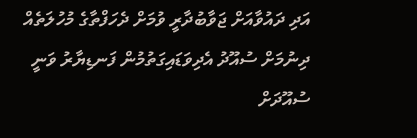އަދި ދައުވާއަށް ޖަވާބުދާރީ ވުމަށް ދެހަފްތާގެ މުހުލަތެއް ދިނުމަށް ސުއޫދު އެދިވަޑައިގަތުމުން ފަނޑިޔާރު ވަނީ ސުއޫދަށް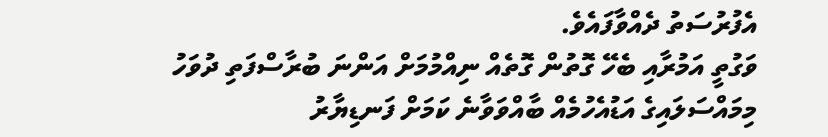އެފުރުސަތު ދެއްވާފައެވެ.
ވަގުތީ އަމުރާއި ބެހޭ ގޮތުން ގޮތެއް ނިއްމުމަށް އަންނަ ބުރާސްފަތި ދުވަހު މިމައްސަލައިގެ އަޑުއެހުމެއް ބާއްވަވާނެ ކަމަށް ފަނޑިޔާރު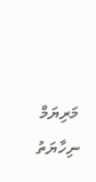މަރިޔަމް ނިހާޔަތު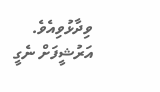ވިދާޅުވިއެވެ.
އަރުޝީފަށް ނެގީ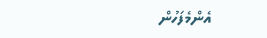އެންމެފަހުން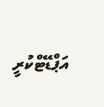އަޕްޑޭޓްކުރީ